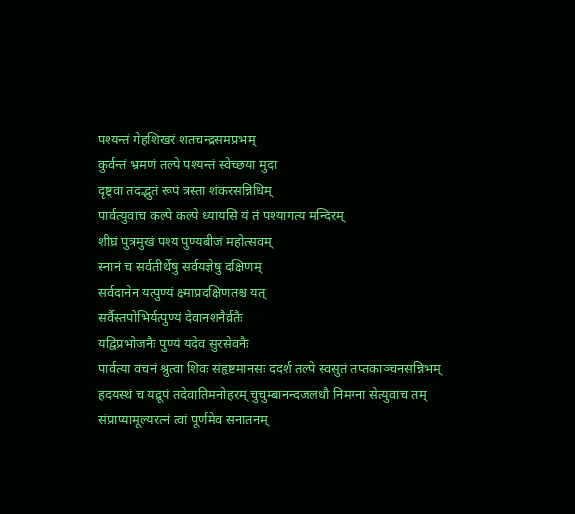पश्यन्तं गेहशिखरं शतचन्द्रसमप्रभम्
कुर्वन्तं भ्रमणं तल्पे पश्यन्तं स्वेच्छया मुदा
दृष्ट्वा तदद्भुतं रूपं त्रस्ता शंकरसन्निधिम्
पार्वत्युवाच कल्पे कल्पे ध्यायसि यं तं पश्यागत्य मन्दिरम्
शीघ्रं पुत्रमुखं पश्य पुण्यबीजं महोत्सवम्
स्नानं च सर्वतीर्थेषु सर्वयज्ञेषु दक्षिणम्
सर्वदानेन यत्पुण्यं क्ष्माप्रदक्षिणतश्च यत्
सर्वैस्तपोभिर्यत्पुण्यं देवानशनैर्व्रतैः
यद्विप्रभोजनैः पुण्यं यदेव सुरसेवनैः
पार्वत्या वचनं श्रुत्वा शिवः संहृष्टमानसः ददर्श तल्पे स्वसुतं तप्तकाञ्चनसन्निभम्
हदयस्थं च यद्रूपं तदेवातिमनोहरम् चुचुम्बानन्दजलधौ निमग्ना सेत्युवाच तम्
संप्राप्यामूल्यरत्नं त्वां पूर्णमेव सनातनम्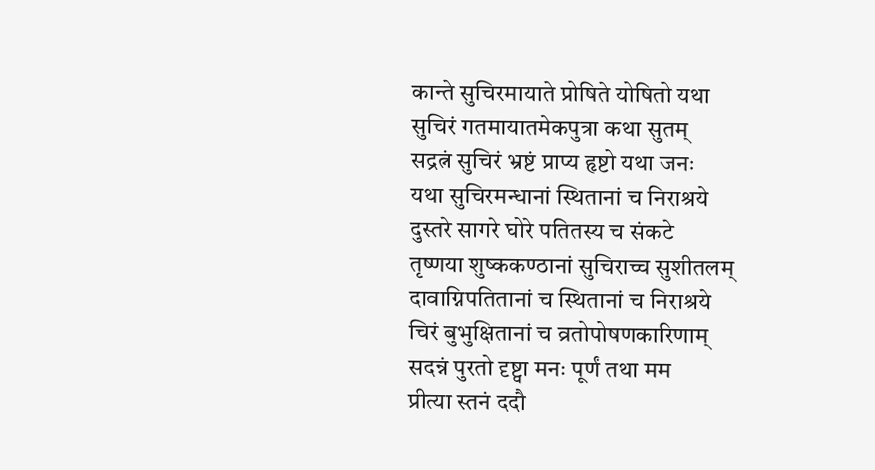कान्ते सुचिरमायाते प्रोषिते योषितो यथा
सुचिरं गतमायातमेकपुत्रा कथा सुतम्
सद्रत्नं सुचिरं भ्रष्टं प्राप्य हृष्टो यथा जनः
यथा सुचिरमन्धानां स्थितानां च निराश्रये
दुस्तरे सागरे घोरे पतितस्य च संकटे
तृष्णया शुष्ककण्ठानां सुचिराच्च सुशीतलम्
दावाग्निपतितानां च स्थितानां च निराश्रये
चिरं बुभुक्षितानां च व्रतोपोषणकारिणाम्
सदन्नं पुरतो दृष्ट्वा मनः पूर्णं तथा मम
प्रीत्या स्तनं ददौ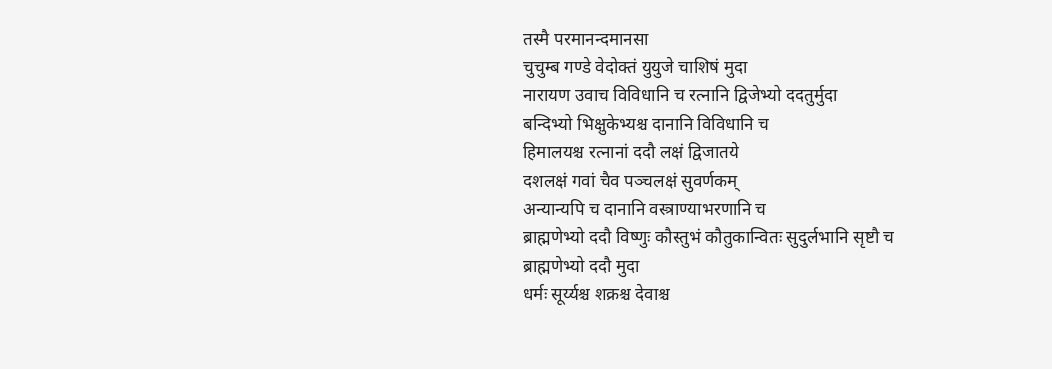तस्मै परमानन्दमानसा
चुचुम्ब गण्डे वेदोक्तं युयुजे चाशिषं मुदा
नारायण उवाच विविधानि च रत्नानि द्विजेभ्यो ददतुर्मुदा
बन्दिभ्यो भिक्षुकेभ्यश्च दानानि विविधानि च
हिमालयश्च रत्नानां ददौ लक्षं द्विजातये
दशलक्षं गवां चैव पञ्चलक्षं सुवर्णकम्
अन्यान्यपि च दानानि वस्त्राण्याभरणानि च
ब्राह्मणेभ्यो ददौ विष्णुः कौस्तुभं कौतुकान्वितः सुदुर्लभानि सृष्टौ च ब्राह्मणेभ्यो ददौ मुदा
धर्मः सूर्य्यश्च शक्रश्च देवाश्च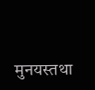मुनयस्तथा